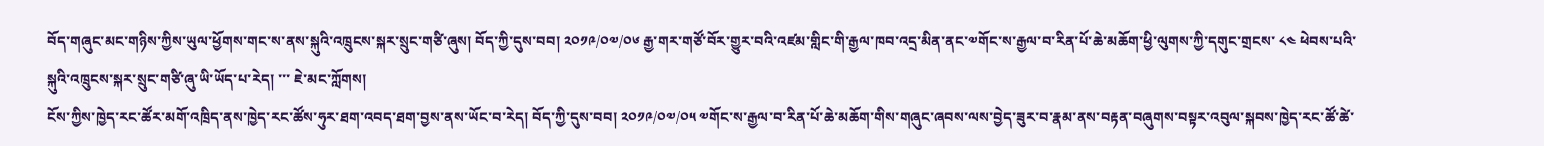བོད་གཞུང་མང་གཉིས་ཀྱིས་ཡུལ་ཕྱོགས་གང་ས་ནས་སྐུའི་འཁྲུངས་སྐར་སྲུང་གཙི་ཞུས། བོད་ཀྱི་དུས་བབ། ༢༠༡༩/༠༧/༠༦ རྒྱ་གར་གཙོ་བོར་གྱུར་བའི་འཛམ་གླིང་གི་རྒྱལ་ཁབ་འདྲ་མིན་ནང་༧གོང་ས་རྒྱལ་བ་རིན་པོ་ཆེ་མཆོག་ཕྱི་ལུགས་ཀྱི་དགུང་གྲངས་ ༨༤ ཕེབས་པའི་སྐུའི་འཁྲུངས་སྐར་སྲུང་གཙི་ཞུ་ཡི་ཡོད་པ་རེད། ་་་ ཇེ་མང་ཀློགས།
ངོས་ཀྱིས་ཁྱེད་རང་ཚོར་མགོ་འཁྲིད་ནས་ཁྱེད་རང་ཚོས་ཧུར་ཐག་འབད་ཐག་བྱས་ནས་ཡོང་བ་རེད། བོད་ཀྱི་དུས་བབ། ༢༠༡༩/༠༧/༠༥ ༧གོང་ས་རྒྱལ་བ་རིན་པོ་ཆེ་མཆོག་གིས་གཞུང་ཞབས་ལས་བྱེད་ཟུར་བ་རྣམ་ནས་བརྟན་བཞུགས་བསྟར་འབུལ་སྐབས་ཁྱེད་རང་ཚོ་ཚེ་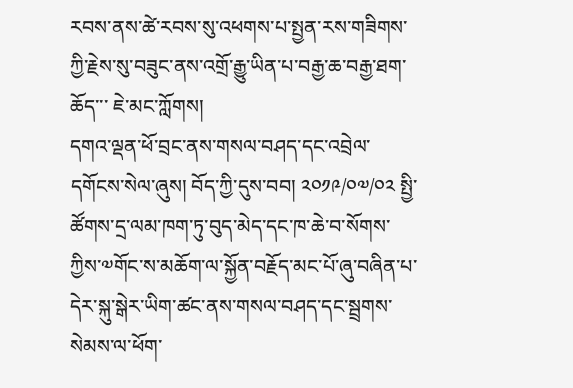རབས་ནས་ཚེ་རབས་སུ་འཕགས་པ་སྤྱན་རས་གཟིགས་ཀྱི་རྗེས་སུ་བཟུང་ནས་འགྲོ་རྒྱུ་ཡིན་པ་བརྒྱ་ཆ་བརྒྱ་ཐག་ཆོད་་་ ཇེ་མང་ཀློགས།
དགའ་ལྡན་ཕོ་བྲང་ནས་གསལ་བཤད་དང་འབྲེལ་དགོངས་སེལ་ཞུས། བོད་ཀྱི་དུས་བབ། ༢༠༡༩/༠༧/༠༢ སྤྱི་ཚོགས་དྲ་ལམ་ཁག་ཏུ་བུད་མེད་དང་ཁ་ཆེ་བ་སོགས་ཀྱིས་༧གོང་ས་མཆོག་ལ་སྐྱོན་བརྗོད་མང་པོ་ཞུ་བཞིན་པ་དེར་སྐུ་སྒེར་ཡིག་ཚང་ནས་གསལ་བཤད་དང་སྦྲགས་སེམས་ལ་ཕོག་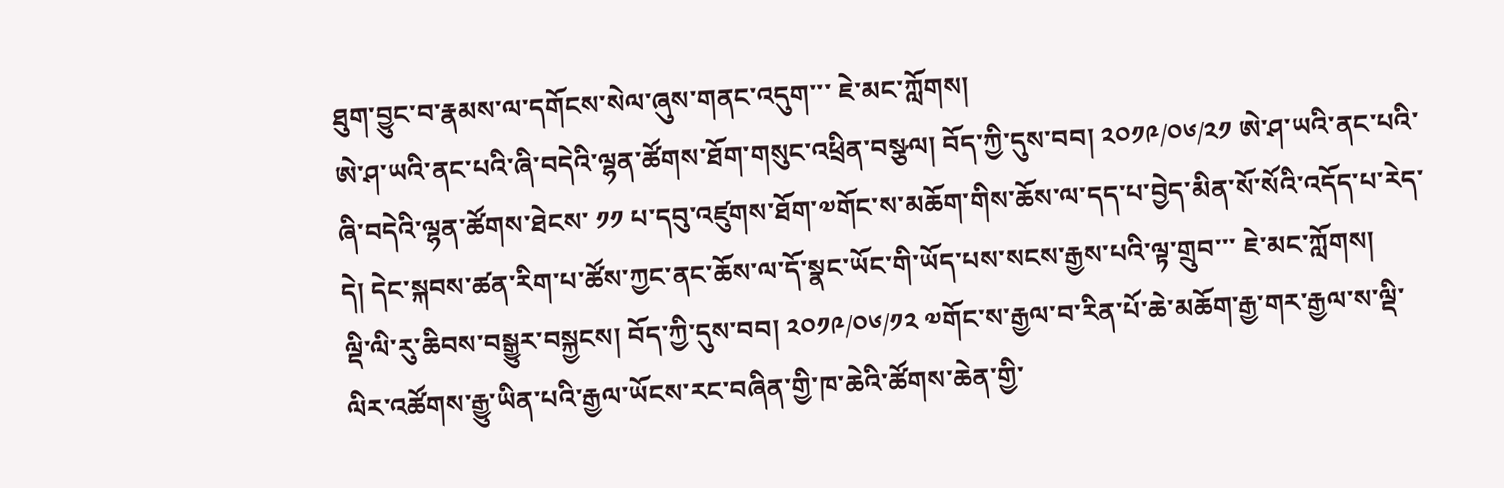ཐུག་བྱུང་བ་རྣམས་ལ་དགོངས་སེལ་ཞུས་གནང་འདུག་་་ ཇེ་མང་ཀློགས།
ཨེ་ཤ་ཡའི་ནང་པའི་ཞི་བདེའི་ལྷན་ཚོགས་ཐོག་གསུང་འཕྲིན་བསྩལ། བོད་ཀྱི་དུས་བབ། ༢༠༡༩/༠༦/༢༡ ཨེ་ཤ་ཡའི་ནང་པའི་ཞི་བདེའི་ལྷན་ཚོགས་ཐེངས་ ༡༡ པ་དབུ་འཛུགས་ཐོག་༧གོང་ས་མཆོག་གིས་ཆོས་ལ་དད་པ་བྱེད་མིན་སོ་སོའི་འདོད་པ་རེད་དེ། དེང་སྐབས་ཚན་རིག་པ་ཚོས་ཀྱང་ནང་ཆོས་ལ་དོ་སྣང་ཡོང་གི་ཡོད་པས་སངས་རྒྱས་པའི་ལྟ་གྲུབ་་་ ཇེ་མང་ཀློགས།
ལྡི་ལི་རུ་ཆིབས་བསྒྱུར་བསྐྱངས། བོད་ཀྱི་དུས་བབ། ༢༠༡༩/༠༦/༡༢ ༧གོང་ས་རྒྱལ་བ་རིན་པོ་ཆེ་མཆོག་རྒྱ་གར་རྒྱལ་ས་ལྡི་ལིར་འཚོགས་རྒྱུ་ཡིན་པའི་རྒྱལ་ཡོངས་རང་བཞིན་གྱི་ཁ་ཆེའི་ཚོགས་ཆེན་གྱི་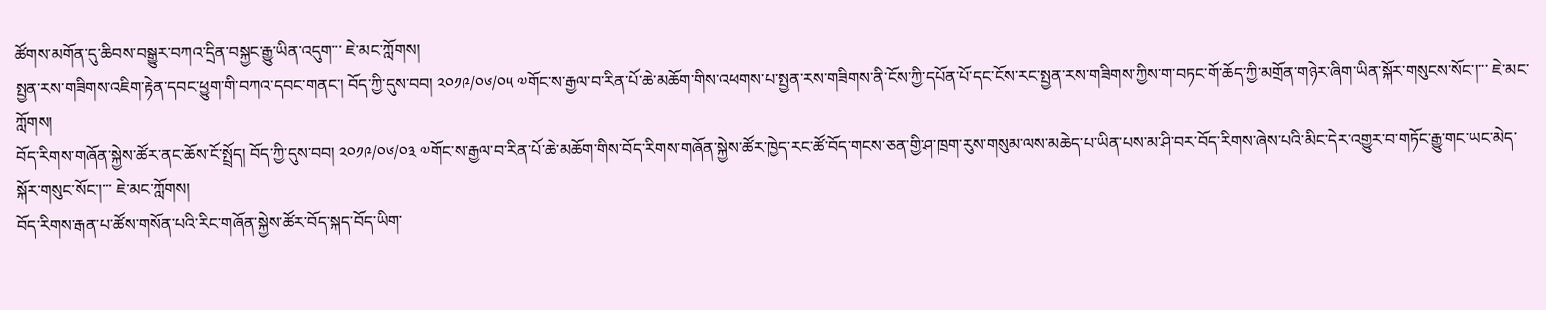ཚོགས་མགོན་དུ་ཆིབས་བསྒྱུར་བཀའ་དྲིན་བསྐྱང་རྒྱུ་ཡིན་འདུག་་་ ཇེ་མང་ཀློགས།
སྤྱན་རས་གཟིགས་འཇིག་རྟེན་དབང་ཕྱུག་གི་བཀའ་དབང་གནང་། བོད་ཀྱི་དུས་བབ། ༢༠༡༩/༠༦/༠༥ ༧གོང་ས་རྒྱལ་བ་རིན་པོ་ཆེ་མཆོག་གིས་འཕགས་པ་སྤྱན་རས་གཟིགས་ནི་ངོས་ཀྱི་དཔོན་པོ་དང་ངོས་རང་སྤྱན་རས་གཟིགས་ཀྱིས་ག་བཏང་གོ་ཆོད་ཀྱི་མགྲོན་གཉེར་ཞིག་ཡིན་སྐོར་གསུངས་སོང་།་་་ ཇེ་མང་ཀློགས།
བོད་རིགས་གཞོན་སྐྱེས་ཚོར་ནང་ཆོས་ངོ་སྤྲོད། བོད་ཀྱི་དུས་བབ། ༢༠༡༩/༠༦/༠༣ ༧གོང་ས་རྒྱལ་བ་རིན་པོ་ཆེ་མཆོག་གིས་བོད་རིགས་གཞོན་སྐྱེས་ཚོར་ཁྱེད་རང་ཚོ་བོད་གངས་ཅན་གྱི་ཤ་ཁྲག་རུས་གསུམ་ལས་མཆེད་པ་ཡིན་པས་མ་ཤི་བར་བོད་རིགས་ཞེས་པའི་མིང་དེར་འགྱུར་བ་གཏོང་རྒྱུ་གང་ཡང་མེད་སྐོར་གསུང་སོང་།་་་ ཇེ་མང་ཀློགས།
བོད་རིགས་རྒན་པ་ཚོས་གསོན་པའི་རིང་གཞོན་སྐྱེས་ཚོར་བོད་སྐད་བོད་ཡིག་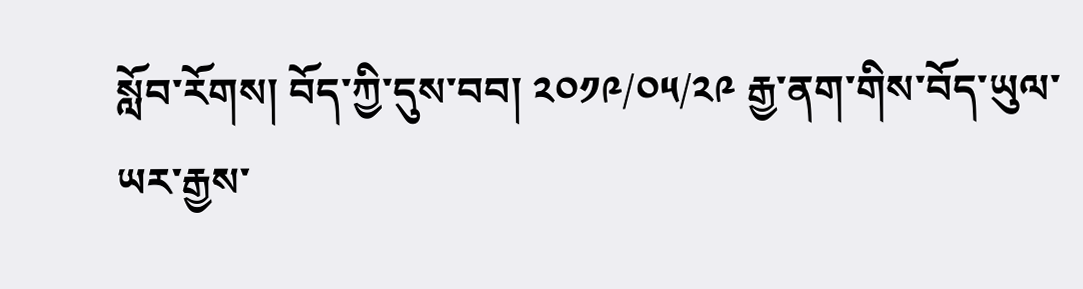སློབ་རོགས། བོད་ཀྱི་དུས་བབ། ༢༠༡༩/༠༥/༢༩ རྒྱ་ནག་གིས་བོད་ཡུལ་ཡར་རྒྱས་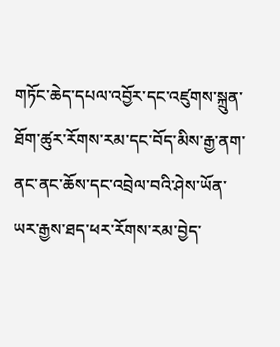གཏོང་ཆེད་དཔལ་འབྱོར་དང་འཛུགས་སྐྲུན་ཐོག་ཚུར་རོགས་རམ་དང་བོད་མིས་རྒྱ་ནག་ནང་ནང་ཆོས་དང་འབྲེལ་བའི་ཤེས་ཡོན་ཡར་རྒྱས་ཐད་ཕར་རོགས་རམ་བྱེད་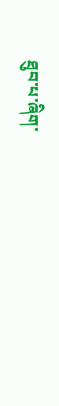ཐུབ་པ་ཞིག་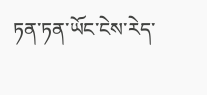ཏན་ཏན་ཡོང་ངེས་རེད་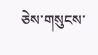ཅེས་གསུངས་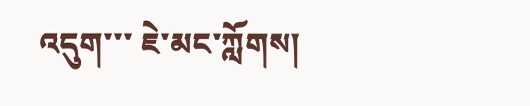འདུག་་་ ཇེ་མང་ཀློགས།